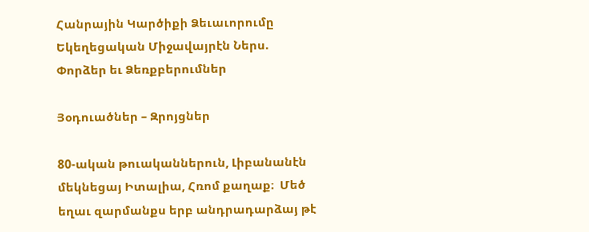Հանրային Կարծիքի Ձեւաւորումը Եկեղեցական Միջավայրէն Ներս. Փորձեր եւ Ձեռքբերումներ

Յօդուածներ – Զրոյցներ

80-ական թուականներուն, Լիբանանէն մեկնեցայ Իտալիա, Հռոմ քաղաք։  Մեծ եղաւ զարմանքս երբ անդրադարձայ թէ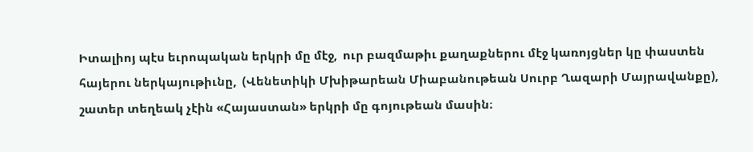Իտալիոյ պէս եւրոպական երկրի մը մէջ,  ուր բազմաթիւ քաղաքներու մէջ կառոյցներ կը փաստեն հայերու ներկայութիւնը,  (Վենետիկի Մխիթարեան Միաբանութեան Սուրբ Ղազարի Մայրավանքը), շատեր տեղեակ չէին «Հայաստան» երկրի մը գոյութեան մասին։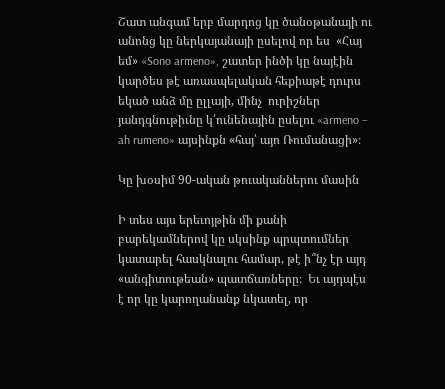Շատ անգամ երբ մարդոց կը ծանօթանայի ու անոնց կը ներկայանայի ըսելով որ ես  «Հայ եմ» «Sono armeno», շատեր ինծի կը նայէին կարծես թէ առասպելական հեքիաթէ դուրս եկած անձ մը ըլլայի, մինչ  ուրիշներ յանդգնութիւնը կ՛ունենային ըսելու «armeno – ah rumeno» այսինքն «հայ՝ այո Ռումանացի»։

Կը խօսիմ 90-ական թուականներու մասին

Ի տես այս երեւոյթին մի քանի բարեկամներով կը սկսինք պրպտումներ կատարել հասկնալու համար, թէ ի՞նչ էր այդ «անգիտութեան» պատճառները։  Եւ այդպէս է որ կը կարողանանք նկատել, որ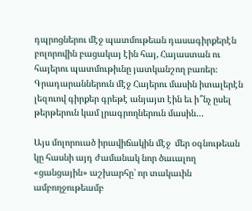դպրոցներու մէջ պատմութեան դասագիրքերէն բոլորովին բացակայ էին հայ, Հայաստան ու հայերու պատմութիւնը յատկանշող բառեր։  Գրադարաններուն մէջ Հայերու մասին իտալերէն լեզուով գիրքեր գրեթէ անյայտ էին եւ ի՞նչ ըսել թերթերուն կամ լրագրողներուն մասին…

Այս մոլորուած իրավիճակին մէջ  մեր օգնութեան կը հասնի այդ ժամանակ նոր ծաւալող «ցանցային» աշխարհը՝ որ տակաւին ամբողջութեամբ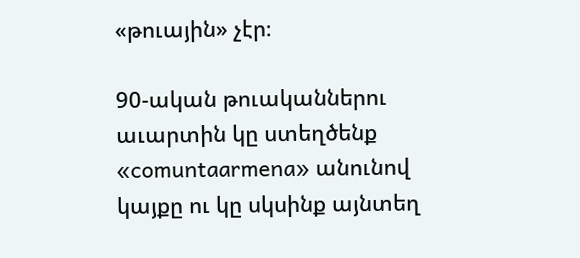«թուային» չէր։

90-ական թուականներու աւարտին կը ստեղծենք «comuntaarmena» անունով կայքը ու կը սկսինք այնտեղ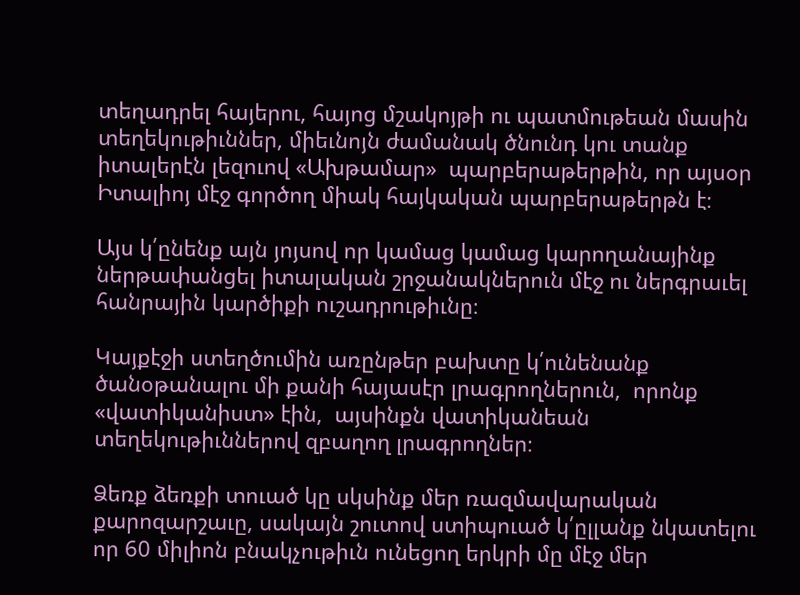տեղադրել հայերու, հայոց մշակոյթի ու պատմութեան մասին տեղեկութիւններ, միեւնոյն ժամանակ ծնունդ կու տանք իտալերէն լեզուով «Ախթամար»  պարբերաթերթին, որ այսօր Իտալիոյ մէջ գործող միակ հայկական պարբերաթերթն է։

Այս կ՛ընենք այն յոյսով որ կամաց կամաց կարողանայինք ներթափանցել իտալական շրջանակներուն մէջ ու ներգրաւել հանրային կարծիքի ուշադրութիւնը։

Կայքէջի ստեղծումին առընթեր բախտը կ՛ունենանք ծանօթանալու մի քանի հայասէր լրագրողներուն,  որոնք «վատիկանիստ» էին,  այսինքն վատիկանեան տեղեկութիւններով զբաղող լրագրողներ։

Ձեռք ձեռքի տուած կը սկսինք մեր ռազմավարական քարոզարշաւը, սակայն շուտով ստիպուած կ՛ըլլանք նկատելու որ 60 միլիոն բնակչութիւն ունեցող երկրի մը մէջ մեր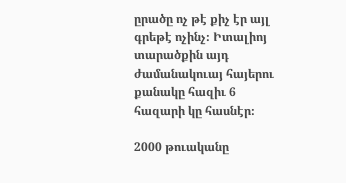ըրածը ոչ թէ քիչ էր այլ գրեթէ ոչինչ։ Իտալիոյ տարածքին այդ ժամանակուայ հայերու քանակը հազիւ 6 հազարի կը հասնէր։

2000 թուականը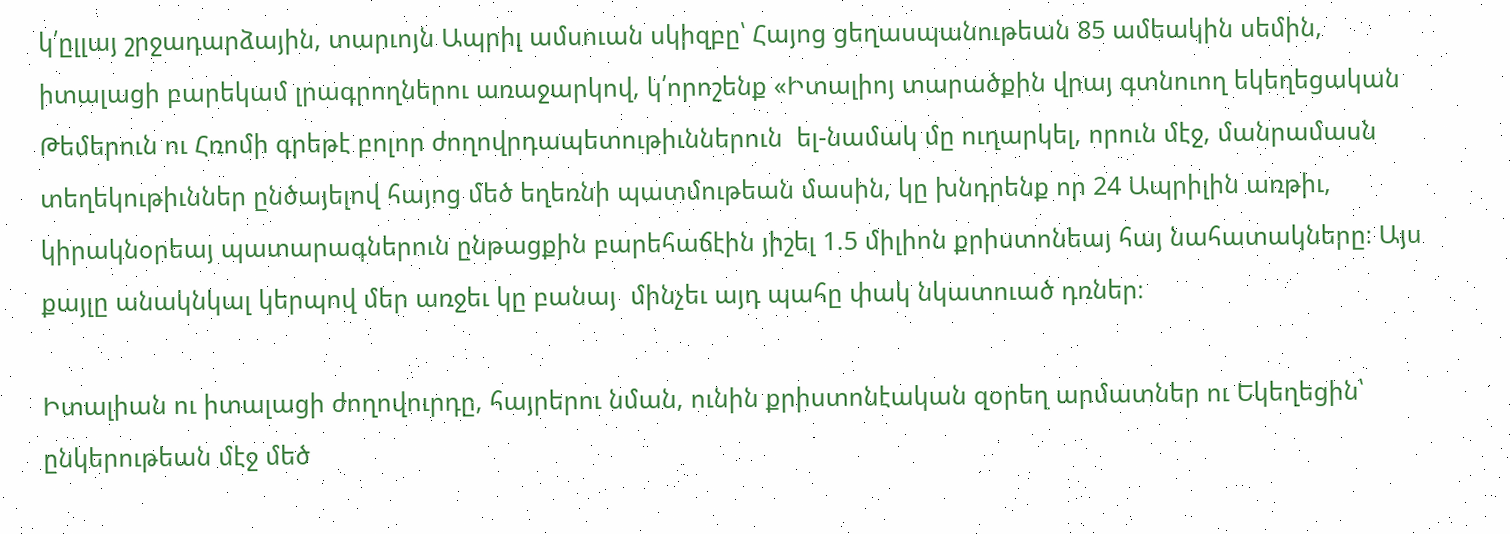կ՛ըլլայ շրջադարձային, տարւոյն Ապրիլ ամսուան սկիզբը՝ Հայոց ցեղասպանութեան 85 ամեակին սեմին, իտալացի բարեկամ լրագրողներու առաջարկով, կ՛որոշենք «Իտալիոյ տարածքին վրայ գտնուող եկեղեցական Թեմերուն ու Հռոմի գրեթէ բոլոր ժողովրդապետութիւններուն  ել-նամակ մը ուղարկել, որուն մէջ, մանրամասն տեղեկութիւններ ընծայելով հայոց մեծ եղեռնի պատմութեան մասին, կը խնդրենք որ 24 Ապրիլին առթիւ, կիրակնօրեայ պատարագներուն ընթացքին բարեհաճէին յիշել 1.5 միլիոն քրիստոնեայ հայ նահատակները։ Այս քայլը անակնկալ կերպով մեր առջեւ կը բանայ  մինչեւ այդ պահը փակ նկատուած դռներ։

Իտալիան ու իտալացի ժողովուրդը, հայրերու նման, ունին քրիստոնէական զօրեղ արմատներ ու Եկեղեցին՝ ընկերութեան մէջ մեծ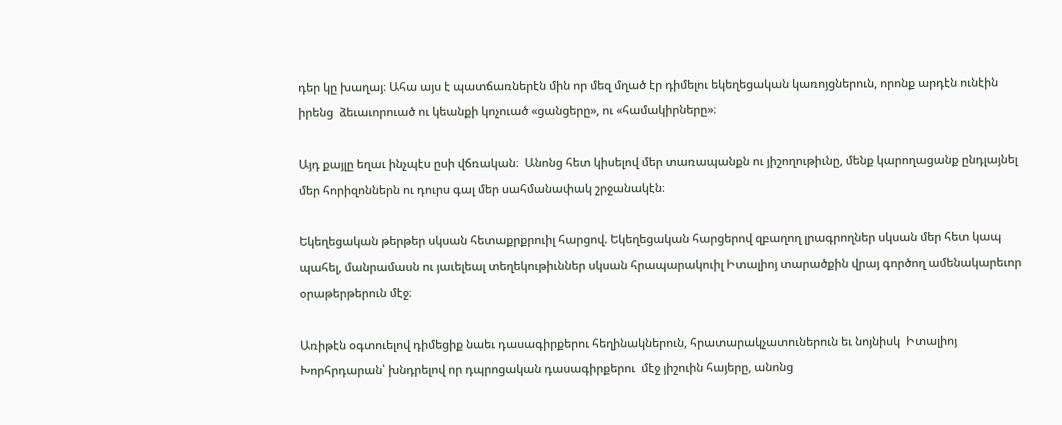դեր կը խաղայ։ Ահա այս է պատճառներէն մին որ մեզ մղած էր դիմելու եկեղեցական կառոյցներուն, որոնք արդէն ունէին իրենց  ձեւաւորուած ու կեանքի կոչուած «ցանցերը», ու «համակիրները»։

Այդ քայլը եղաւ ինչպէս ըսի վճռական։  Անոնց հետ կիսելով մեր տառապանքն ու յիշողութիւնը, մենք կարողացանք ընդլայնել մեր հորիզոններն ու դուրս գալ մեր սահմանափակ շրջանակէն։

Եկեղեցական թերթեր սկսան հետաքրքրուիլ հարցով. Եկեղեցական հարցերով զբաղող լրագրողներ սկսան մեր հետ կապ պահել, մանրամասն ու յաւելեալ տեղեկութիւններ սկսան հրապարակուիլ Իտալիոյ տարածքին վրայ գործող ամենակարեւոր օրաթերթերուն մէջ։

Առիթէն օգտուելով դիմեցիք նաեւ դասագիրքերու հեղինակներուն, հրատարակչատուներուն եւ նոյնիսկ  Իտալիոյ Խորհրդարան՝ խնդրելով որ դպրոցական դասագիրքերու  մէջ յիշուին հայերը, անոնց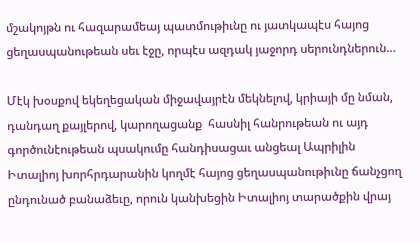մշակոյթն ու հազարամեայ պատմութիւնը ու յատկապէս հայոց ցեղասպանութեան սեւ էջը, որպէս ազդակ յաջորդ սերունդներուն…

Մէկ խօսքով եկեղեցական միջավայրէն մեկնելով, կրիայի մը նման, դանդաղ քայլերով, կարողացանք  հասնիլ հանրութեան ու այդ գործունէութեան պսակումը հանդիսացաւ անցեալ Ապրիլին Իտալիոյ խորհրդարանին կողմէ հայոց ցեղասպանութիւնը ճանչցող ընդունած բանաձեւը, որուն կանխեցին Իտալիոյ տարածքին վրայ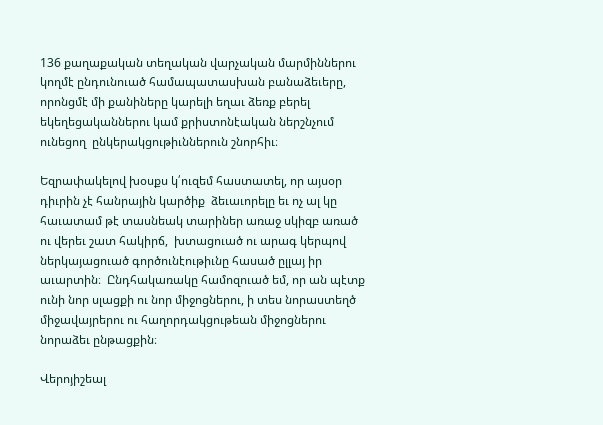136 քաղաքական տեղական վարչական մարմիններու կողմէ ընդունուած համապատասխան բանաձեւերը, որոնցմէ մի քանիները կարելի եղաւ ձեռք բերել  եկեղեցականներու կամ քրիստոնէական ներշնչում ունեցող  ընկերակցութիւններուն շնորհիւ։

Եզրափակելով խօսքս կ՛ուզեմ հաստատել, որ այսօր դիւրին չէ հանրային կարծիք  ձեւաւորելը եւ ոչ ալ կը հաւատամ թէ տասնեակ տարիներ առաջ սկիզբ առած ու վերեւ շատ հակիրճ,  խտացուած ու արագ կերպով ներկայացուած գործունէութիւնը հասած ըլլայ իր աւարտին։  Ընդհակառակը համոզուած եմ, որ ան պէտք ունի նոր սլացքի ու նոր միջոցներու, ի տես նորաստեղծ միջավայրերու ու հաղորդակցութեան միջոցներու նորաձեւ ընթացքին։

Վերոյիշեալ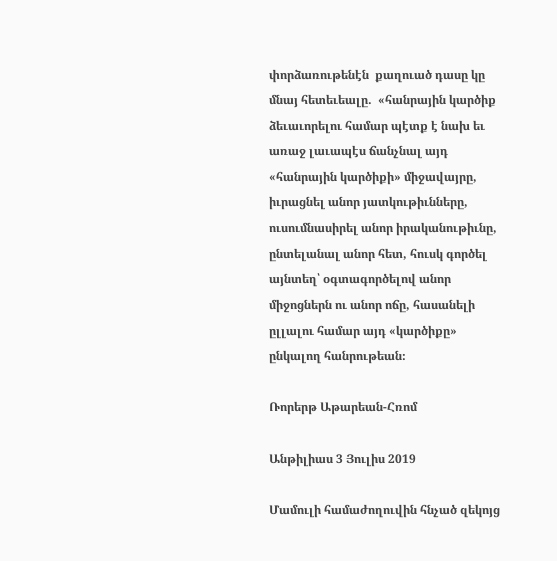փորձառութենէն  քաղուած դասը կը մնայ հետեւեալը.  «հանրային կարծիք ձեւաւորելու համար պէտք է նախ եւ առաջ լաւապէս ճանչնալ այդ «հանրային կարծիքի» միջավայրը, իւրացնել անոր յատկութիւնները, ուսումնասիրել անոր իրականութիւնը, ընտելանալ անոր հետ, հուսկ գործել այնտեղ՝ օգտագործելով անոր միջոցներն ու անոր ոճը, հասանելի ըլլալու համար այդ «կարծիքը» ընկալող հանրութեան։

Ռորերթ Աթարեան-Հռոմ

Անթիլիաս 3 Յուլիս 2019

Մամուլի համաժողուվին հնչած զեկոյց